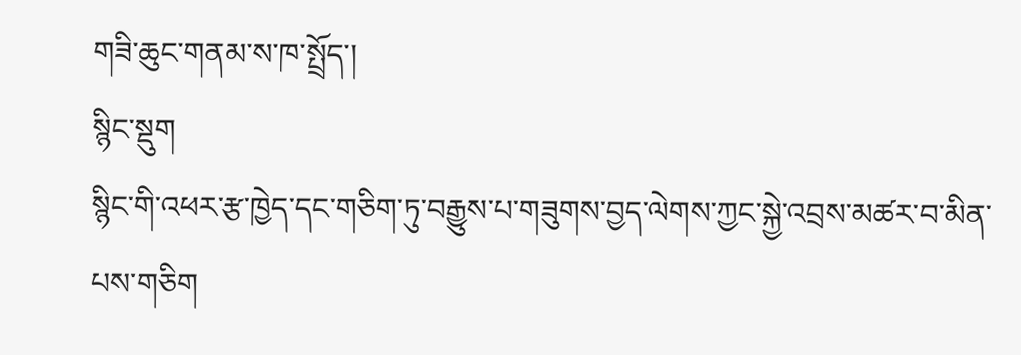གཟི་ཆུང་གནམ་ས་ཁ་སྤྲོད་།
སྙིང་སྡུག
སྙིང་གི་འཕར་རྩ་ཁྱེད་དང་གཅིག་ཏུ་བརྒྱུས་པ་གཟུགས་བྱད་ལེགས་ཀྱང་སྐྱེ་འབྲས་མཚར་བ་མིན་པས་གཅིག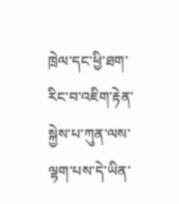ཁྲེལ་དང་ཕྱི་ཐག་རིང་བ་འཇིག་རྟེན་སྐྱེས་པ་ཀུན་ལས་ལྷག་པས་དེ་ཡིན་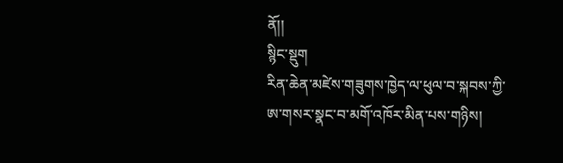ནོ།།
སྙིང་སྡུག
རིན་ཆེན་མཛེས་གཟུགས་ཁྱེད་ལ་ཕུལ་བ་སྐབས་ཀྱི་ཨ་གསར་སྣང་བ་མགོ་འཁོར་མིན་པས་གཉིས།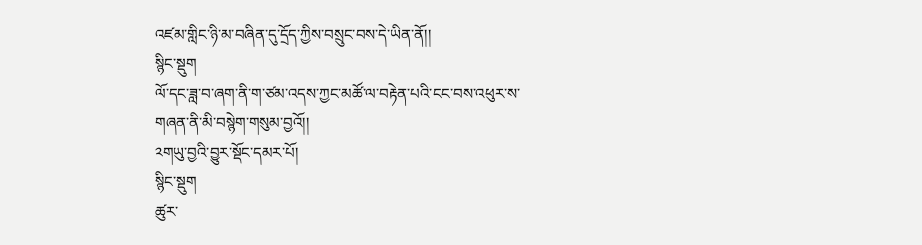འཛམ་གླིང་ཉི་མ་བཞིན་དུ་དྲོད་ཀྱིས་བསྲུང་བས་དེ་ཡིན་ནོ།།
སྙིང་སྡུག
ལོ་དང་ཟླ་བ་ཞག་ནི་ག་ཙམ་འདས་ཀྱང་མཚོ་ལ་བརྟེན་པའི་ངང་བས་འཕུར་ས་གཞན་ནི་མི་བསྙེག་གསུམ་བྱའོ།།
༢གཡུ་བྱའི་བྱུར་སྡོང་དམར་པོ།
སྙིང་སྡུག
ཚུར་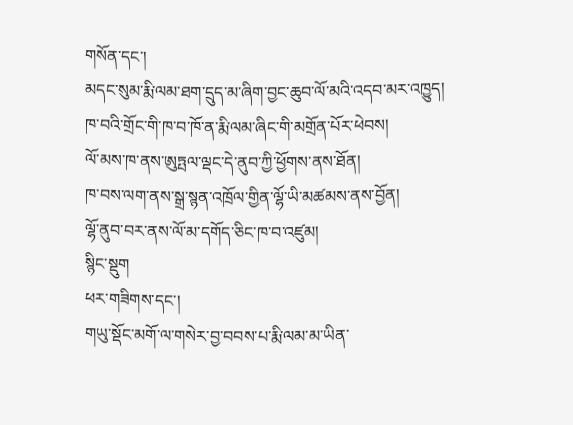གསོན་དང་།
མདང་སུམ་རྨི་ལམ་ཐག་དྲུད་མ་ཞིག་བྱང་ཆུབ་ལོ་མའི་འདབ་མར་འཁྱུད།
ཁ་བའི་གྲོང་གི་ཁ་བ་ཁོ་ན་རྨི་ལམ་ཞིང་གི་མགྲོན་པོར་ཕེབས།
ལོ་མས་ཁ་ནས་ཨུཏྤལ་ལྡང་དེ་ནུབ་ཀྱི་ཕྱོགས་ནས་ཐོན།
ཁ་བས་ལག་ནས་སྒྲ་སྙན་འཁྲོལ་གྱིན་ལྷོ་ཡི་མཚམས་ནས་བྱོན།
ལྷོ་ནུབ་བར་ནས་ལོ་མ་དགོད་ཅིང་ཁ་བ་འཛུམ།
སྙིང་སྡུག
ཕར་གཟིགས་དང་།
གཡུ་སྡོང་མགོ་ལ་གསེར་བྱ་བབས་པ་རྨི་ལམ་མ་ཡིན་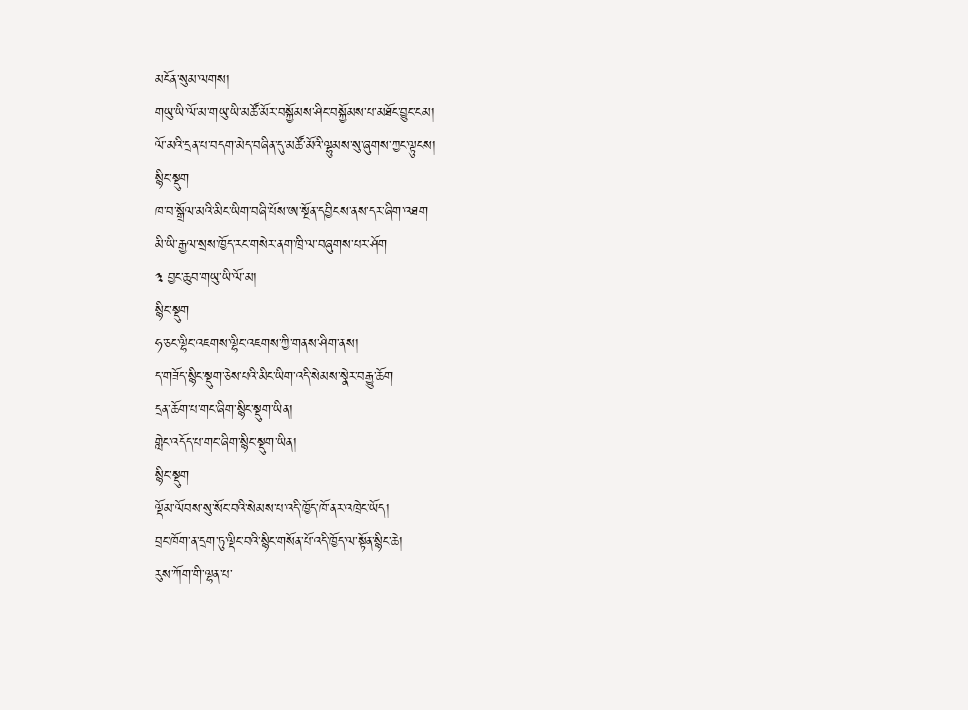མངོན་སུམ་ལགས།
གཡུ་ཡི་ལོ་མ་གཡུ་ཡི་མཚོ་མོར་བསྐྱོམས་ཤིང་བསྐྱོམས་པ་མཐོང་བྱུང་ངམ།
ལོ་མའི་དྲན་པ་བདག་མེད་བཞིན་དུ་མཚོ་མོའི་ལྷུམས་སུ་ཞུགས་ཀྱང་ལྟུངས།
སྙིང་སྡུག
ཁ་བ་སྒྲོལ་མའི་མིང་ཡིག་བཞི་པོས་ཨ་སྔོན་དབྱིངས་ནས་དར་ཞིག་འཐག
མི་ཡི་རྒྱལ་སྲས་ཁྱོད་རང་གསེར་ནག་ཁྲི་ལ་བཞུགས་པར་ཤོག
༣ བྱང་ཆུབ་གཡུ་ཡི་ལོ་མ།
སྙིང་སྡུག
ཧ་ཅང་ལྷིང་འཇགས་ལྷིང་འཇགས་ཀྱི་གནས་ཤིག་ནས།
ད་གཟོད་སྙིང་སྡུག་ཅེས་པའི་མིང་ཡིག་འདི་སེམས་སྣེར་བརྒྱུ་ཆོག
དྲན་ཆོག་པ་གང་ཞིག་སྙིང་སྡུག་ཡིན།
གླེང་འདོད་པ་གང་ཞིག་སྙིང་སྡུག་ཡིན།
སྙིང་སྡུག
ལྡོམ་ལོབས་སུ་སོང་བའི་སེམས་པ་འདི་ཁྱོད་ཁོ་ནར་འཁྲེང་ཡོད།
བྲང་ཁོག་ན་དྲག་ཏུ་ལྡིང་བའི་སྙིང་གསོན་པོ་འདི་ཁྱོད་ལ་སྟོན་སྙིང་ཆེ།
རུས་ཀོག་གི་ལྷན་པ་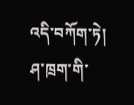འདི་བཀོག་ཏེ།
ཤ་ཁྲག་གི་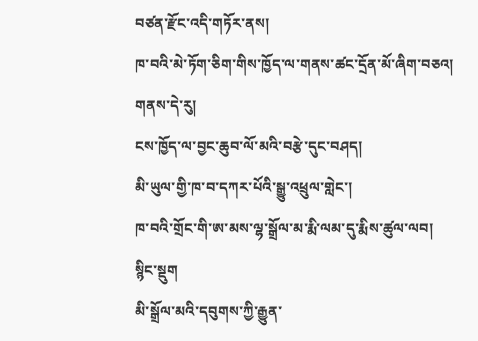བཙན་རྫོང་འདི་གཏོར་ནས།
ཁ་བའི་མེ་ཏོག་ཅིག་གིས་ཁྱོད་ལ་གནས་ཚང་དྲོན་མོ་ཞིག་བཅའ།
གནས་དེ་རུ།
ངས་ཁྱོད་ལ་བྱང་ཆུབ་ལོ་མའི་བརྩེ་དུང་བཤད།
མི་ཡུལ་གྱི་ཁ་བ་དཀར་པོའི་སྒྱུ་འཕྲུལ་གླེང་།
ཁ་བའི་གྲོང་གི་ཨ་མས་ལྷ་སྒྲོལ་མ་རྨི་ལམ་དུ་རྨིས་ཚུལ་ལབ།
སྙིང་སྡུག
མི་སྒྲོལ་མའི་དབུགས་ཀྱི་རྒྱུན་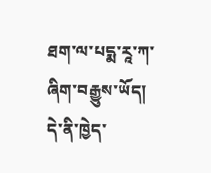ཐག་ལ་པདྨ་རཱ་ཀ་ཞིག་བརྒྱུས་ཡོད།
དེ་ནི་ཁྱེད་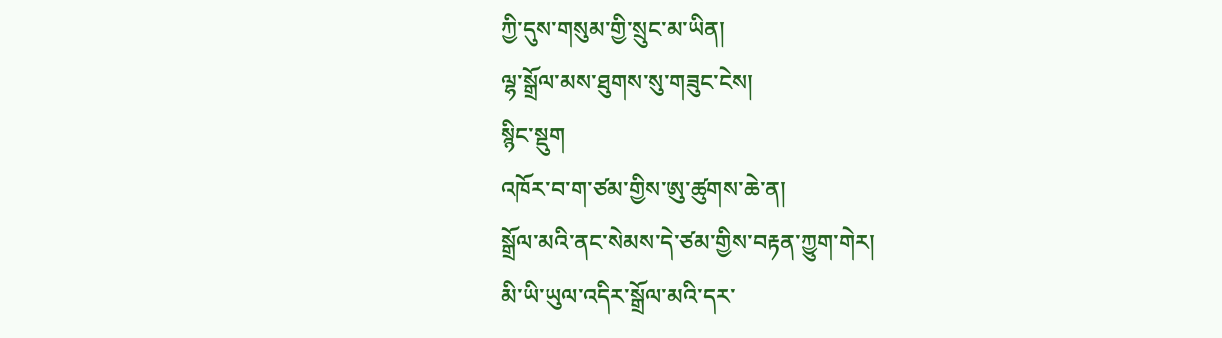ཀྱི་དུས་གསུམ་གྱི་སྲུང་མ་ཡིན།
ལྷ་སྒྲོལ་མས་ཐུགས་སུ་གཟུང་ངེས།
སྙིང་སྡུག
འཁོར་བ་ག་ཙམ་གྱིས་ཨུ་ཚུགས་ཆེ་ན།
སྒྲོལ་མའི་ནང་སེམས་དེ་ཙམ་གྱིས་བརྟན་ཀྱུག་གེར།
མི་ཡི་ཡུལ་འདིར་སྒྲོལ་མའི་དར་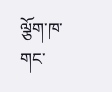ལྕོག་ཁ་གང་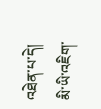འཐེན་པ་དེ།
མི་ཡི་འཇིག་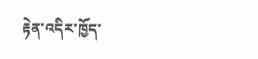རྟེན་འདིར་ཁྱོད་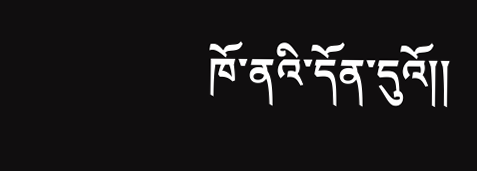ཁོ་ནའི་དོན་དུའོ།།